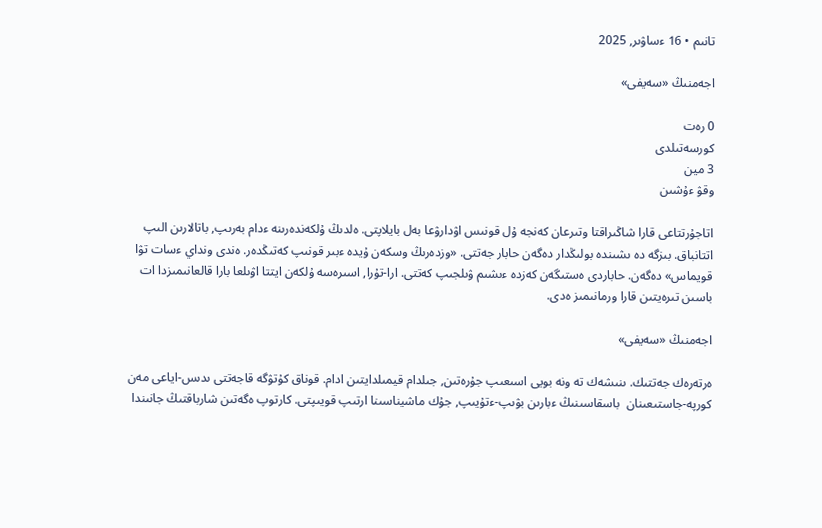تانىم • 16 ءساۋىر, 2025

اجەمنىڭ «سەيفى»

0 رەت
كورسەتىلدى
3 مين
وقۋ ءۇشىن

اتاجۇرتتاعى قارا شاڭىراقتا وتىرعان كەنجە ۇل قونىس اۋدارۋعا بەل بايلاپتى. ەلدىڭ ۇلكەندەرىنە ءدام بەرىپ, باتالارىن الىپ اتتانباق. بىزگە دە ىشىندە بولىڭدار دەگەن حابار جەتتى. «وزدەرىڭ وسكەن ۇيدە ءبىر قونىپ كەتىڭدەر. ەندى ونداي ءسات تۋا قويماس» دەگەن. حاباردى ەستىگەن كەزدە ءىشىم ۋىلجىپ كەتتى. ارا-تۇرا, اسىرەسە ۇلكەن ايتتا اۋىلعا بارا قالعانىمىزدا ات باسىن تىرەيتىن قارا ورمانىمىز ەدى.

اجەمنىڭ «سەيفى»

ەرتەرەك جەتتىك. ىنىشەك تە ونە بويى اسىعىپ جۇرەتىن, جىلدام قيمىلدايتىن ادام. قوناق كۇتۋگە قاجەتتى ىدىس-اياعى مەن كورپە-جاستىعىنان  باسقاسىنىڭ ءبارىن بۋىپ-ءتۇيىپ, جۇك ماشيناسىنا ارتىپ قويىپتى. كارتوپ ەگەتىن شارباقتىڭ جانىندا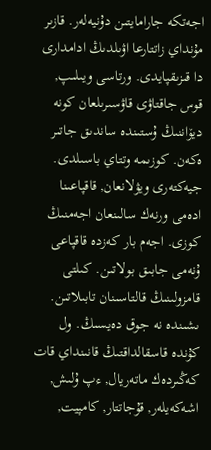اجەتكە جارامايتىن دۇنيەلەر. قازىر مۇنداي زاتتارعا اۋىلدىڭ ادامدارى دا قىزىقپايدى. ورتاسى ويىلىپ, قوس جاقتاۋى قاۋسىرىلعان كونە ديۆاننىڭ ۇستىندە ساندىق جاتىر ەكەن. كوزىمە وتتاي باسىلدى. جيەكتەرى ويۋلانعان, قاقپاعىنا ادەمى ورنەك سالىنعان اجەمنىڭ كوزى. اجەم بار كەزدە قاقپاعى ۇنەمى جابىق بولاتىن. كىلتى قامزولىنىڭ قالتاسىنان تابىلاتىن. ىشىندە نە جوق دەيسىڭ. ول كۇندە قاسقالداقتىڭ قانىنداي قات كەڭىردەك ماتەريال, ءپ ۇلىش, اشەكەيلەر, قۇجاتتار, كامپيت,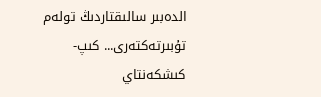الدەبىر سالىقتاردىڭ تولەم تۇبىرتەكتەرى... كىپ-كىشكەنتاي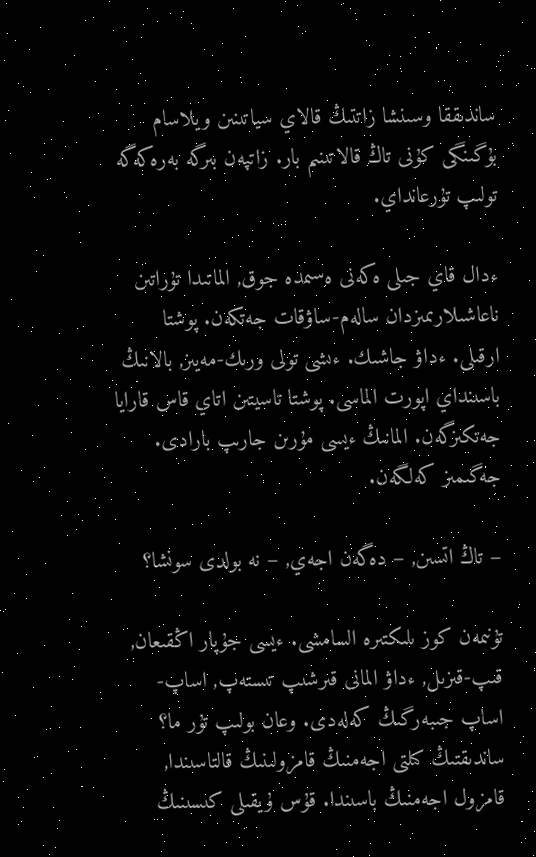ساندىققا وسىنشا زاتتىڭ قالاي سياتىنىن ويلاسام بۇگىنگى كۇنى تاڭ قالاتىنىم بار. زاتپەن بىرگە بەرەكەگە تولىپ تۇرعانداي.

ءدال قاي جىلى ەكەنى ەسىمدە جوق, الماتىدا تۇراتىن ناعاشىلارىمىزدان سالەم-ساۋقات جەتكەن. پوشتا ارقىلى. ءداۋ جاشىك. ءىشى تولى ورىك-مەيىز, بالانىڭ باسىنداي اپورت الماسى. پوشتا تاسيتىن اتاي قاس قارايا جەتكىزگەن. المانىڭ ءيسى مۇرىن جارىپ بارادى. جەگىمىز كەلگەن.

– تاڭ اتسىن, – دەگەن اجەي, – نە بولدى سونشا؟

تۇنىمەن كوز ىلىكتىرە السامشى. ءيسى جۇپار اڭقىعان, قىپ-قىزىل, ءداۋ المانى قىرشىپ تىستەپ, اساپ-اساپ جىبەرگىڭ كەلەدى. وعان بولىپ تۇر ما؟ ساندىقتىڭ كىلتى اجەمنىڭ قامزولىنىڭ قالتاسىندا, قامزول اجەمنىڭ باسىندا. قۇس ۇيقىلى كىسىنىڭ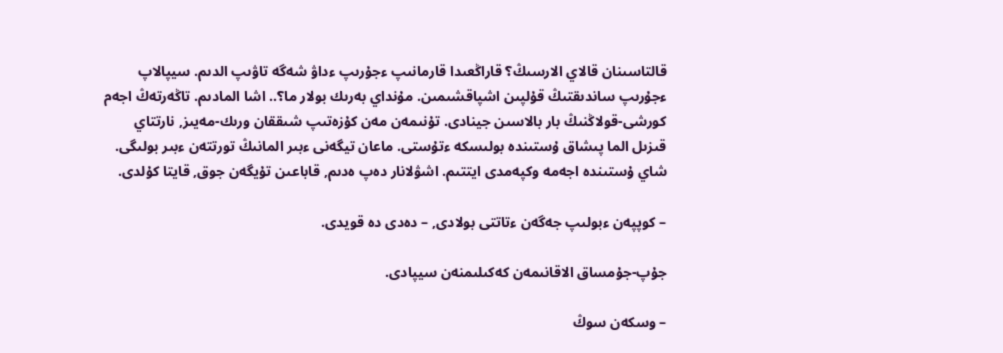قالتاسىنان قالاي الارسىڭ؟ قاراڭعىدا قارمانىپ ءجۇرىپ ءداۋ شەگە تاۋىپ الدىم. سيپالاپ ءجۇرىپ ساندىقتىڭ قۇلپىن اشپاقشىمىن. مۇنداي بەرىك بولار ما؟.. اشا المادىم. تاڭەرتەڭ اجەم كورشى-قولاڭنىڭ بار بالاسىن جينادى. تۇنىمەن مەن كۇزەتىپ شىققان ورىك-مەيىز, نارتتاي قىزىل الما پىشاق ۇستىندە بولىسكە ءتۇستى. ماعان تيگەنى ءبىر المانىڭ تورتتەن ءبىر بولىگى. شاي ۇستىندە اجەمە وكپەمدى ايتتىم. اشۋلانار دەپ ەدىم, قاباعىن تۇيگەن جوق, قايتا كۇلدى.

– كوپپەن ءبولىپ جەگەن ءتاتتى بولادى, – دەدى دە قويدى.

جۇپ-جۇمساق الاقانىمەن كەكىلىمنەن سيپادى.

– وسكەن سوڭ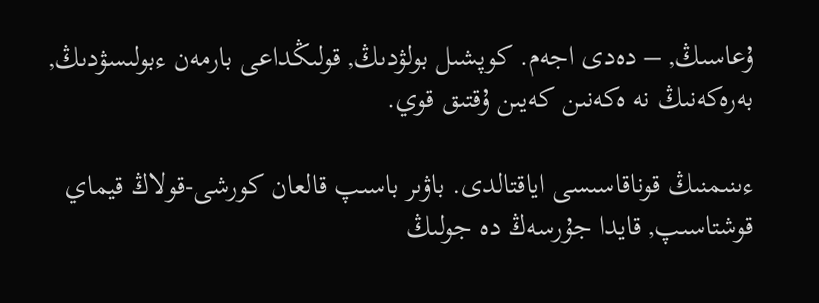ۇعاسىڭ, – دەدى اجەم. كوپشىل بولۋدىڭ, قولىڭداعى بارمەن ءبولىسۋدىڭ, بەرەكەنىڭ نە ەكەنىن كەيىن ۇقتىق قوي.

ءىنىمنىڭ قوناقاسىسى اياقتالدى. باۋىر باسىپ قالعان كورشى-قولاڭ قيماي قوشتاسىپ, قايدا جۇرسەڭ دە جولىڭ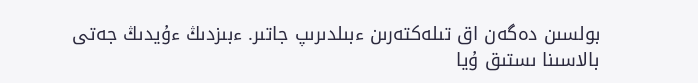بولسىن دەگەن اق تىلەكتەرىن ءبىلدىرىپ جاتىر. ءبىزدىڭ ءۇيدىڭ جەتى بالاسىنا ىستىق ۇيا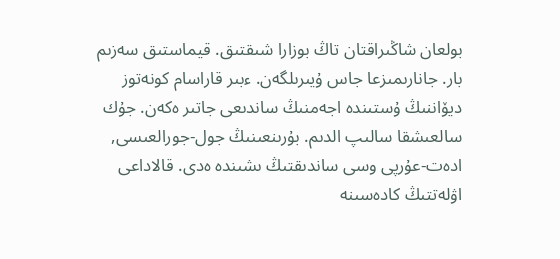بولعان شاڭىراقتان تاڭ بوزارا شىقتىق. قيماستىق سەزىم بار. جانارىمىزعا جاس ۇيىرىلگەن. ءبىر قاراسام كونەتوز ديۆاننىڭ ۇستىندە اجەمنىڭ ساندىعى جاتىر ەكەن. جۇك سالعىشقا سالىپ الدىم. بۇرىنعىنىڭ جول-جورالعىسى, ادەت-عۇرپى وسى ساندىقتىڭ ىشىندە ەدى. قالاداعى اۋلەتتىڭ كادەسىنە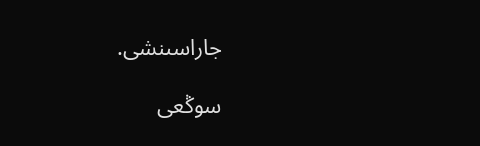جاراسىنشى.

سوڭعى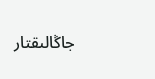جاڭالىقتار